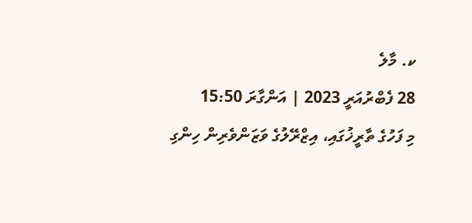ކ. މާލެ
28 ފެބްރުއަރީ 2023 | އަންގާރަ 15:50
މި ފަހުގެ ތާރީޚުގައި، އިޒްރޭލުގެ ވަޒަންވެރިން ހިންގި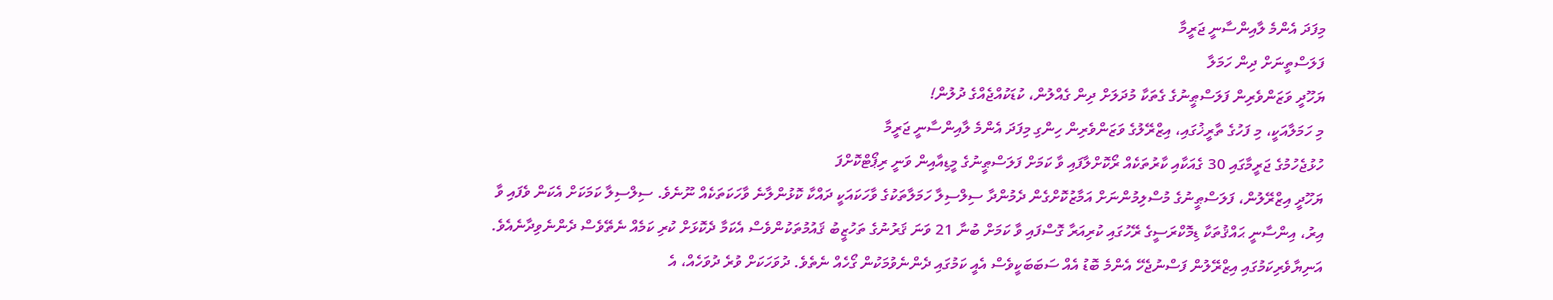މިފަދަ އެންމެ ލާއިންސާނީ ޖަރީމާ
ފަލަސްތީނަށް ދިން ހަމަލާ
ޔަހޫދީ ވަޒަންވެރިން ފަލަސްޠީނުގެ ގެތަކާ މުދަލަށް ދިން ގެއްލުން، ކުޑަކުއްޖެއްގެ ދުލުން!
މި ހަމަލާއަކީ، މި ފަހުގެ ތާރީޚުގައި، އިޒްރޭލުގެ ވަޒަންވެރިން ހިންގި މިފަދަ އެންމެ ލާއިންސާނީ ޖަރީމާ
ހުޅުޖެހުމުގެ ޖަރީމާގައި 30 ގެއަކާއި ކާރުތަކެއް ރޯކޮށްލާފައި ވާ ކަމަށް ފަލަސްޠީނުގެ މީޑިއާއިން ވަނީ ރިޕޯޓްކޮށްފަ
ޔަހޫދީ އިޒްރޭލުން، ފަލަސްޠީނުގެ މުސްލިމުންނަށް އަމާޒުކޮށްގެން ދެމުންދާ ސިލްސިލާ ހަމަލާތަކުގެ ވާހަކައަކީ ދައްކާ ކޮޅުންލާނެ ވާހަކަތަކެއް ނޫނެވެ. ސިލްސިލާ ކަމަކަށް އެކަން ވެފައި ވާ އިރު، އިންސާނީ ޙައްޤުތަކާ ޑިމޮކްރަސީގެ ރޭހުގައި ކުރިއަރާ ގޮސްފައި ވާ ކަމަށް ބުނާ 21 ވަނަ ޤަރުނުގެ ތަހުޒީބު ޤައުމުތަކުންވެސް އެކަމާ ދެކޮޅަށް ކުރި ކަމެއް ނެތޭވެސް ދެންނެވިދާނެއެވެ. އަނިޔާވެރިކަމުގައި އިޒްރޭލުން ފަސްނުޖެހޭ އެންމެ ބޮޑު އެއް ސަބަބަކީވެސް އެއީ ކަމުގައި ދެންނެވުމަކުން ގޯހެއް ނެތެވެ. ދުވަހަކަށް ވުރެ ދުވަހެއް، އެ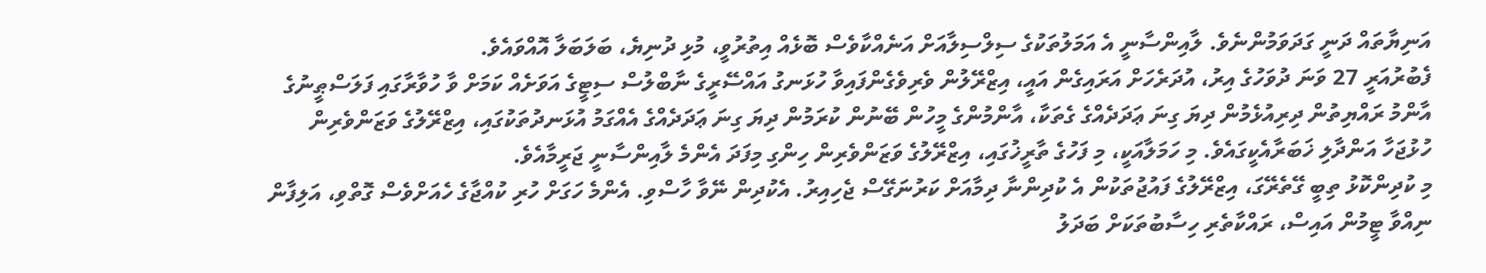އަނިޔާތައް ދަނީ ގަދަވަމުންނެވެ. ލާއިންސާނީ އެ އަމަލުތަކުގެ ސިލްސިލާއަށް އަނެއްކާވެސް ބޮޅެއް އިތުރުވީ، މުޅި ދުނިޔެ، ބަލަބަލާ އޮއްވައެވެ.
ފެބުރުއަރީ 27 ވަނަ ދުވަހުގެ އިރު، އުދަރެހަށް އަރައިގެން އައީ، އިޒްރޭލުން ވެރިވެގެންފައިވާ ހުޅަނގު އައްސޭރީގެ ނާބްލުސް ސިޓީގެ އަވަށެއް ކަމަށް ވާ ހުވާރާގައި ފަލަސްޠީނުގެ އާންމު ރައްޔިތުން ދިރިއުޅެމުން ދިޔަ ގިނަ ޢަދަދެއްގެ ގެތަކާ، އާންމުންގެ މީހުން ބޭނުން ކުރަމުން ދިޔަ ގިނަ ޢަދަދެއްގެ އެއްގަމު އުޅަނދުތަކުގައި، އިޒްރޭލުގެ ވަޒަންވެރިން ހުޅުޖަހާ އަންދާލި ޚަބަރާއެކީގައެވެ. މި ހަމަލާއަކީ، މި ފަހުގެ ތާރީޚުގައި، އިޒްރޭލުގެ ވަޒަންވެރިން ހިންގި މިފަދަ އެންމެ ލާއިންސާނީ ޖަރީމާއެވެ.
މި ކުދިންކޮޅު ތިބީ ގޭތެރޭގަ، އިޒްރޭލުގެ ފައުޖުތަކުން އެ ކުދިންނާ ދިމާއަށް ކަރުނަގޭސް ޖެހިއިރު. އެކުދިން ނޭވާ ހާސްވި. އެންމެ ހަގަށް ހުރި ކުއްޖާގެ ހެއަށްވެސް ގޮތްވި، އަލިފާން ނިއްވާ ޓީމުން އައިސް، ރައްކާތެރި ހިސާބުތަކަށް ބަދަލު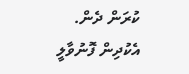ކުރަން ދެން. އެކުދިން ފޮނުވާލީ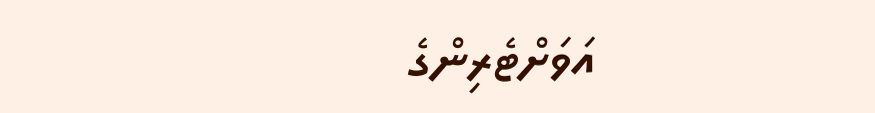އަވަށްޓެރިންގެ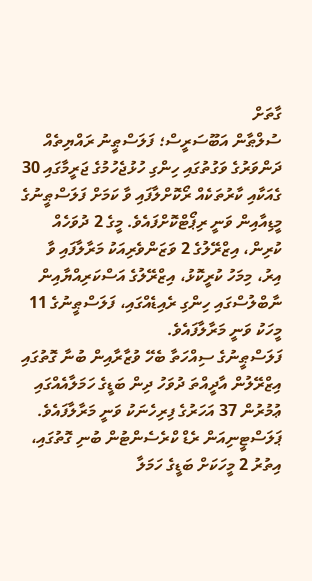ގާތަށް
ސުލްޠާން އަބޫސަރީސް؛ ފަލަސްޠީނު ރައްޔިތެއް
ދަންވަރުގެ ވަގުތުގައި ހިންގި ހުޅުޖެހުމުގެ ޖަރީމާގައި 30 ގެއަކާއި ކާރުތަކެއް ރޯކޮށްލާފައި ވާ ކަމަށް ފަލަސްޠީނުގެ މީޑިއާއިން ވަނީ ރިޕޯޓްކޮށްފައެވެ. މީގެ 2 ދުވަހެއް ކުރިން، އިޒްރޭލުގެ 2 ވަޒަންވެރިއަކު މަރާލާފައި ވާ އިރު، މިމަހު ކުރީކޮޅު، އިޒްރޭލުގެ އަސްކަރިއްޔާއިން ނާބްލުސްގައި ހިންގި ރެއިޑެއްގައި، ފަލަސްޠީނުގެ 11 މީހަކު ވަނީ މަރާލާފައެވެ.
ފަލަސްޠީނުގެ ސިއްހަތާ ބެހޭ ވުޒާރާއިން ބުނާ ގޮތުގައި އިޒްރޭލުން އާދީއްތަ ދުވަހު ދިން ބަޑީގެ ހަމަލާއެއްގައި ޢުމުރުން 37 އަހަރުގެ ފިރިހެނަކު ވަނީ މަރާލާފައެވެ. ޕަލަސްޓީނިއަން ރެޑް ކްރެސެންޓުން ބުނި ގޮތުގައި، އިތުރު 2 މީހަކަށް ބަޑީގެ ހަމަލާ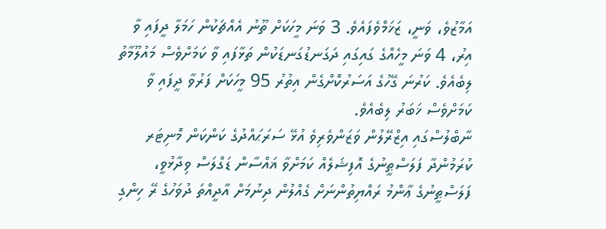އަމާޒުވެ، ވަނީ، ޒަޚަމްވެފައެވެ. 3 ވަނަ މީހަކަށް ތޫނު އެއްޗަކުން ހަމަލާ ދީފައި ވާ އިރު، 4 ވަނަ މީހެއްގެ ގައިގައި ދަގަނޑުގަނޑަކުން ތަޅާފައި ވާ ކަމަށްވެސް މައުލޫމާތު ލިބެއެވެ. ކަރުނަ ގޭހުގެ އަސަރުކޮށްގެން އިތުރު 95 މީހަކަށް ފަރުވާ ދީފައި ވާ ކަމަށްވެސް ޚަބަރު ލިބެއެވެ.
ނާބްލުސްގައި އިޒްރޭލުން ވަޒަންވެރިވެ އުޅޭ ސަރަޙައްދުގެ ކަންކަން މޮނިޓަރ ކުރަމުންދާ ފަލަސްޠީނުގެ އޮފިޝަލެއް ކަމަށްވާ ޣައްސާން ޑަގްލަސް ވިދާޅުވީ، ފަލަސްޠީނުގެ ޢާންމު ރައްޔިތުންނަށް ގެއްލުން ދިނުމަށް އާދީއްތަ ދުވަހުގެ ރޭ ހިންގި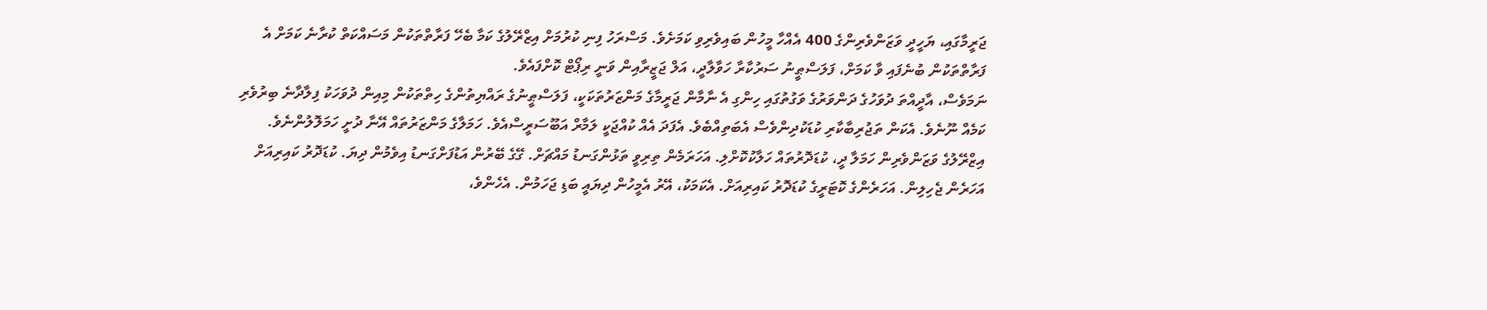ޖަރީމާގައި، ޔަހީދީ ވަޒަންވެރިންގެ 400 އެއްހާ މީހުން ބައިވެރިވި ކަމަށެވެ. މަސްރަހު ފިނި ކުރުމަށް އިޒްރޭލުގެ ކަމާ ބެހޭ ފަރާތްތަކުން މަސައްކަތް ކުރާނެ ކަމަށް އެ ފަރާތްތަކުން ބުނެފައި ވާ ކަމަށް، ފަލަސްޠީނު ސަރުކާރާ ހަވާލާދީ، އަލް ޖަޒީރާއިން ވަނީ ރިޕޯޓް ކޮށްފައެވެ.
ނަމަވެސް، އާދީއްތަ ދުވަހުގެ ދަންވަރުގެ ވަގުތުގައި ހިންގި އެ ނާމާން ޖަރީމާގެ މަންޒަރުތަކަކީ، ފަލަސްޠީނުގެ ރައްޔިތުންގެ ހިތްތަކުން މިއިން ދުވަހަކު ފިލާދާނެ ބިރުވެރި ކަމެއް ނޫނެވެ. އެކަން ތަޖުރިބާކާރި ކުޑަކުދިންވެސް އެބަތިއްބެވެ. އެފަދަ އެއް ކުއްޖަކީ ލަމާރް އަބޫސަރީސްއެވެ. ހަމަލާގެ މަންޒަރުތައް އޭނާ ދުށީ ހަމަލޮލުންނެވެ.
އިޒްރޭލުގެ ވަޒަންވެރިން ހަމަލާ ދީ، ކުޑަދޮރުތައް ހަލާކުކޮށްލި. އަހަރަމެން ތިރިވީ ތަޅުންގަނޑު މައްޗަށް. ގޭގެ ބޭރުން އަޑުފަށްގަނޑު އިވެމުން ދިޔަ. ކުޑަދޮރު ކައިރިއަށް އަހަރެން ޖެހިލިން. އަހަރެންގެ ކޮޓަރީގެ ކުޑަދޮރު ކައިރިއަށް. އެކަމަކު، އޭރު އެމީހުން ދިޔައީ ބަޑި ޖަހަމުން. އެހެންވެ،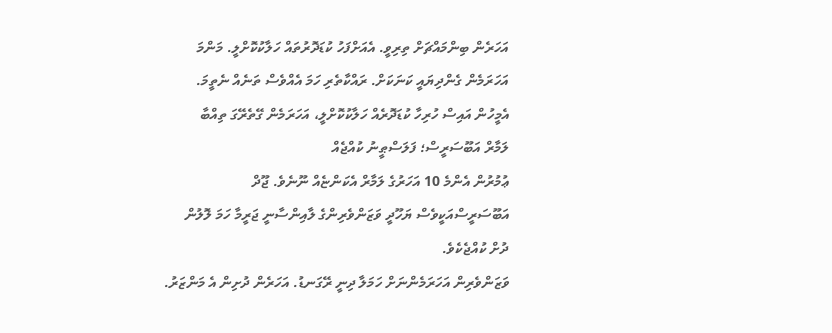އަހަރެން ބިންމައްޗަށް ތިރިވީ. އެއަށްފަހު ކުޑަދޮރުތައް ހަލާކުކޮށްލީ. މަންމަ އަހަރަމެން ގެންދިޔައީ ކަނަކަށް. ރައްކާތެރި ހަމަ އެއްވެސް ތަނެއް ނެތީމަ. އެމީހުން އައިސް ހުރިހާ ކުޑަދޮރެއް ހަލާކުކޮށްލީ، އަހަރަމެން ގޭތެރޭގަ ތިއްބާ
ލަމާރް އަބޫސަރީސް؛ ފަލަސްޠީނު ކުއްޖެއް
ޢުމުރުން އެންމެ 10 އަހަރުގެ ލަމާރް އެކަންޏެއް ނޫނެވެ. ޖޫދް އަބޫސަރީސްއަކީވެސް ޔަހޫދީ ވަޒަންވެރިންގެ ލާއިންސާނީ ޖަރީމާ ހަމަ ލޮލުން ދުށް ކުއްޖެކެވެ.
ވަޒަންވެރިން އަހަރަމެންނަށް ހަމަލާ ދިނީ ރޭގަނޑު. އަހަރެން ދުށިން އެ މަންޒަރު.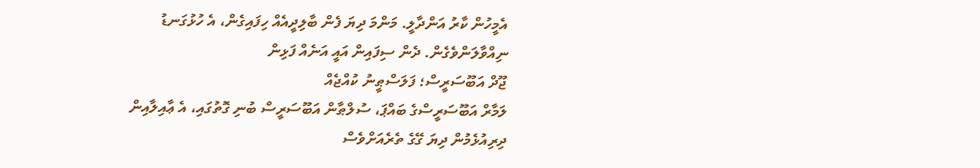އެމީހުން ކާރު އަންދާލީ. މަންމަ ދިޔަ ފެން ބާލިދީއެއް ހިފައިގެން، އެ ހުޅުގަނޑު ނިއްވާލަންވެގެން. ދެން ސިފައިން އައީ އަނެއް ފަޅިން
ޖޫދް އަބޫސަރީސް؛ ފަލަސްޠީނު ކުއްޖެއް
ލަމާރް އަބޫސަރީސްގެ ބައްޕަ، ސުލްޠާން އަބޫސަރީސް ބުނި ގޮތުގައި، އެ ޢާއިލާއިން ދިރިއުޅެމުން ދިޔަ ގޭގެ ތެރެއަށްވެސް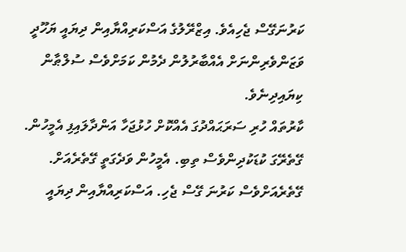ކަރުނަގޭސް ޖެހިއެވެ. އިޒްރޭލުގެ އަސްކަރިއްޔާއިން ދިޔައީ ޔަހޫދީ ވަޒަންވެރިންނަށް އެއްބާރުލުން ދެމުން ކަމަށްވެސް ސުލްޠާން ކިޔައިދިނެވެ.
ކާރުތައް ހުރި ސަރަޙައްދުގަ އެއްކޮށް ހުޅުޖަހާ އަންދާލައިފި އެމީހުން. ގޭތެރޭގަ ކުޑަކުދިންވެސް ތިބި. އެމީހުން ވަދެގަތީ ގޭތެރެއަށް. ގޭތެރެއަށްވެސް ކަރުނަ ގޭސް ޖެހި. އަސްކަރިއްޔާއިން ދިޔައީ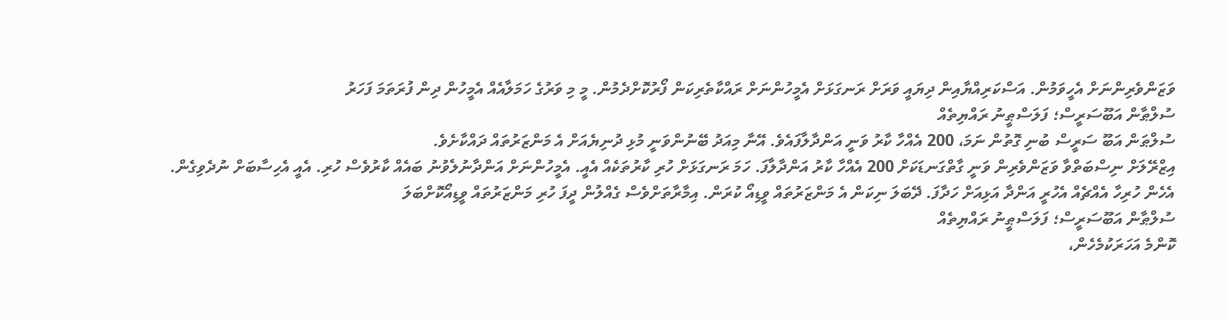ވަޒަންވެރިންނަށް އެހީވަމުން. އަސްކަރިއްޔާއިން ދިޔައީ ވަރަށް ރަނގަޅަށް އެމީހުންނަށް ރައްކާތެރިކަން ފޯރުކޮށްދެމުން. މީ މި ވަރުގެ ހަމަލާއެއް އެމީހުން ދިން ފުރަތަމަ ފަހަރު
ސުލްޠާން އަބޫސަރީސް؛ ފަލަސްޠީނު ރައްޔިތެއް
ސުލްޠަން އަބޫ ސަރީސް ބުނި ގޮތުން ނަމަ، 200 އެއްހާ ކާރު ވަނީ އަންދާލާފައެވެ. އޭނާ މިއަދު ބޭނުންވަނީ މުޅި ދުނިޔެއަށް އެ މަންޒަރުތައް ދައްކާށެވެ.
އިޒްރޭލަށް ނިސްބަތްވާ ވަޒަންވެރިން ވަނީ ގާތްގަނޑަކަށް 200 އެއްހާ ކާރު އަންދާލާފަ. ހަމަ ރަނގަޅަށް ހުރި ކާރުތަކެއް އެއީ. އެމީހުންނަށް އަންދާނުލެވުނު ބައެއް ކާރުވެސް ހުރި. އެއީ އެހިސާބަށް ނުދެވިގެން. އެހެން ހުރިހާ އެއްޗެއް އެހުރީ އަންދާ އަޅިއަށް ހަދާފަ. ދޭބަލަ ނިކަން އެ މަންޒަރުތައް ވީޑިއޯ ކުރަން. އިމާރާތަށްވެސް ގެއްލުން ދީފަ ހުރި މަންޒަރުތައް ވީޑިއޯކޮށްބަލަ
ސުލްޠާން އަބޫސަރީސް؛ ފަލަސްޠީނު ރައްޔިތެއް
ކޮންމެ އަހަރަކުމެހެން،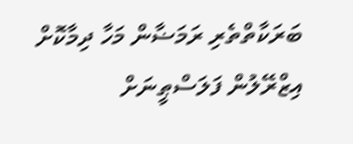ބަރަކާތްތެރި ރަމަޟާން މަހާ ދިމާކޮށް އިޒްރޭލުން ފަލަސްޠީނަށް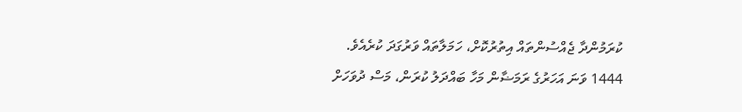ކުރަމުންދާ ޖެއްސުންތައް އިތުރުކޮށް، ހަމަލާތައް ވަރުގަދަ ކުރެއެވެ. 1444 ވަނަ އަހަރުގެ ރަމަޟާން މަހާ ބައްދަލު ކުރަން، މަސް ދުވަހަށް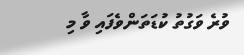ވުރެ ވަގުތު ކުޑަތަންވެފައި ވާ މި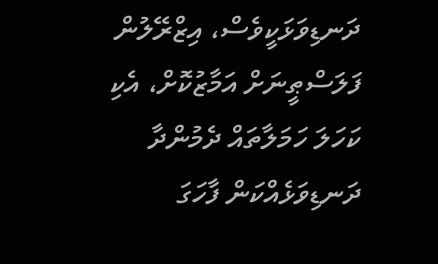ދަނޑިވަޅަކީވެސް، އިޒްރޭލުން ފަލަސްޠީނަށް އަމާޒުކޮށް، އެކި ކަހަލަ ހަމަލާތައް ދެމުންދާ ދަނޑިވަޅެއްކަން ފާހަގަ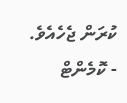ކުރަން ޖެހެއެވެ.
- ކޮމެންޓް